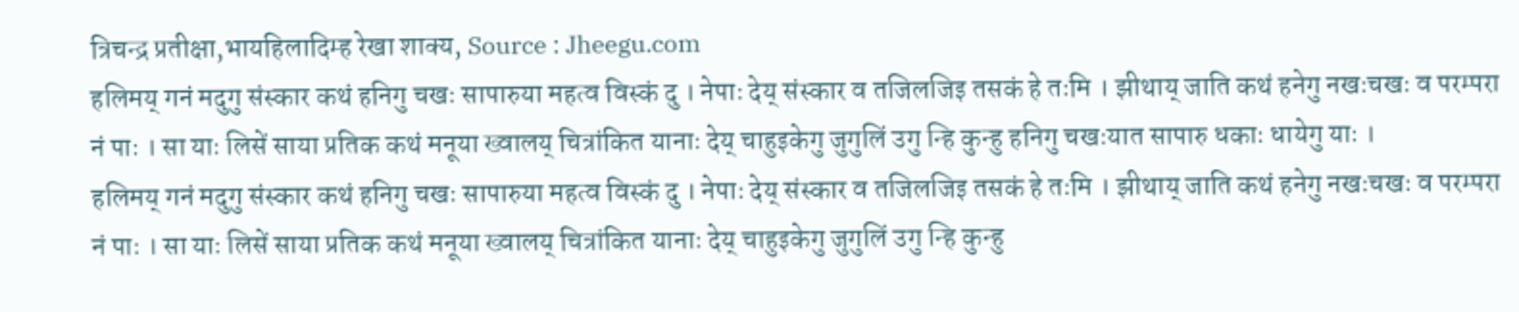त्रिचन्द्र प्रतीक्षा,भायहिलादिम्ह रेखा शाक्य, Source : Jheegu.com
हलिमय् गनं मदुगु संस्कार कथं हनिगु चखः सापारुया महत्व विस्कं दु । नेपाः देय् संस्कार व तजिलजिइ तसकं हे तःमि । झीथाय् जाति कथं हनेगु नखःचखः व परम्परा नं पाः । सा याः लिसें साया प्रतिक कथं मनूया ख्वालय् चित्रांकित यानाः देय् चाहुइकेगु जुगुलिं उगु न्हि कुन्हु हनिगु चखःयात सापारु धकाः धायेगु याः ।
हलिमय् गनं मदुगु संस्कार कथं हनिगु चखः सापारुया महत्व विस्कं दु । नेपाः देय् संस्कार व तजिलजिइ तसकं हे तःमि । झीथाय् जाति कथं हनेगु नखःचखः व परम्परा नं पाः । सा याः लिसें साया प्रतिक कथं मनूया ख्वालय् चित्रांकित यानाः देय् चाहुइकेगु जुगुलिं उगु न्हि कुन्हु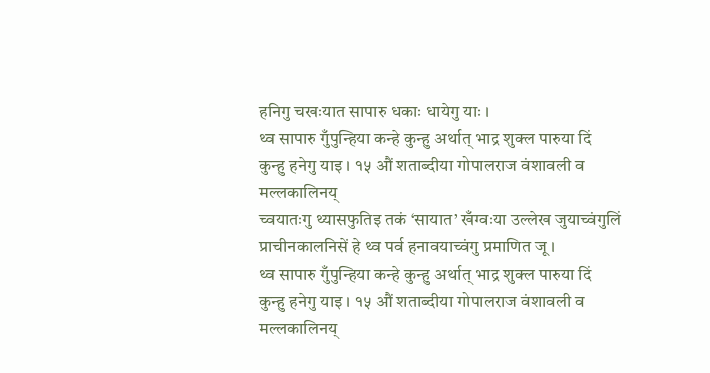हनिगु चखःयात सापारु धकाः धायेगु याः ।
थ्व सापारु गुँपुन्हिया कन्हे कुन्हु अर्थात् भाद्र शुक्ल पारुया दिं
कुन्हु हनेगु याइ । १५ औं शताब्दीया गोपालराज वंशावली व मल्लकालिनय्
च्वयातःगु थ्यासफुतिइ तकं ‘सायात’ खँग्वःया उल्लेख जुयाच्वंगुलिं प्राचीनकालनिसें हे थ्व पर्व हनावयाच्वंगु प्रमाणित जू ।
थ्व सापारु गुँपुन्हिया कन्हे कुन्हु अर्थात् भाद्र शुक्ल पारुया दिं
कुन्हु हनेगु याइ । १५ औं शताब्दीया गोपालराज वंशावली व मल्लकालिनय्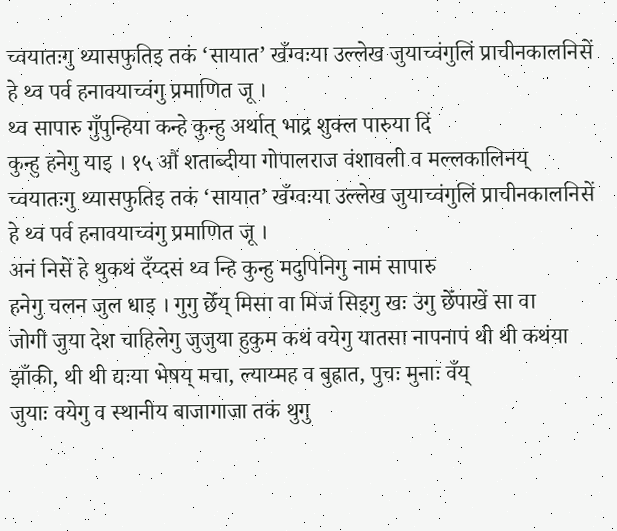च्वयातःगु थ्यासफुतिइ तकं ‘सायात’ खँग्वःया उल्लेख जुयाच्वंगुलिं प्राचीनकालनिसें हे थ्व पर्व हनावयाच्वंगु प्रमाणित जू ।
थ्व सापारु गुँपुन्हिया कन्हे कुन्हु अर्थात् भाद्र शुक्ल पारुया दिं
कुन्हु हनेगु याइ । १५ औं शताब्दीया गोपालराज वंशावली व मल्लकालिनय्
च्वयातःगु थ्यासफुतिइ तकं ‘सायात’ खँग्वःया उल्लेख जुयाच्वंगुलिं प्राचीनकालनिसें हे थ्व पर्व हनावयाच्वंगु प्रमाणित जू ।
अनं निसें हे थुकथं दँय्दसं थ्व न्हि कुन्हु मदुपिनिगु नामं सापारु
हनेगु चलन जुल धाइ । गुगु छेँय् मिसा वा मिजं सिइगु खः उगु छेँपाखें सा वा
जोगी जुया देश चाहिलेगु जुजुया हुकुम कथं वयेगु यातसा नापनापं थी थी कथंया
झाँकी, थी थी द्यःया भेषय् मचा, ल्याय्मह व बुह्रात, पुचः मुनाः वँय्
जुयाः वयेगु व स्थानीय बाजागाजा तकं थुगु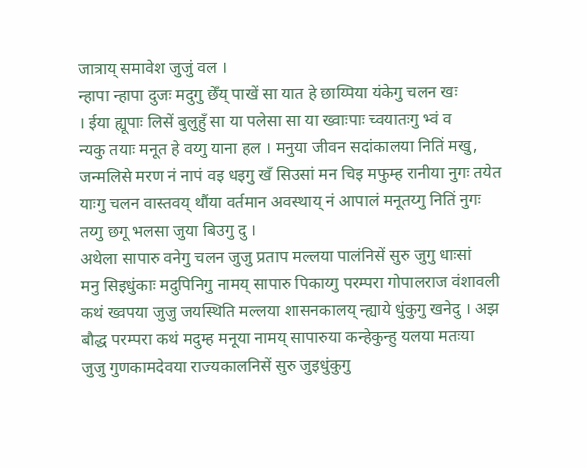जात्राय् समावेश जुजुं वल ।
न्हापा न्हापा दुजः मदुगु छेँय् पाखें सा यात हे छाय्पिया यंकेगु चलन खः
। ईया ह्यूपाः लिसें बुलुहुँ सा या पलेसा सा या ख्वाःपाः च्वयातःगु भ्वं व
न्यकु तयाः मनूत हे वय्गु याना हल । मनुया जीवन सदांकालया नितिं मखु,
जन्मलिसे मरण नं नापं वइ धइगु खँ सिउसां मन चिइ मफुम्ह रानीया नुगः तयेत
याःगु चलन वास्तवय् थौंया वर्तमान अवस्थाय् नं आपालं मनूतय्गु नितिं नुगः
तय्गु छगू भलसा जुया बिउगु दु ।
अथेला सापारु वनेगु चलन जुजु प्रताप मल्लया पालंनिसें सुरु जुगु धाःसां
मनु सिइधुंकाः मदुपिनिगु नामय् सापारु पिकाय्गु परम्परा गोपालराज वंशावली
कथं ख्वपया जुजु जयस्थिति मल्लया शासनकालय् न्ह्याये धुंकुगु खनेदु । अझ
बौद्ध परम्परा कथं मदुम्ह मनूया नामय् सापारुया कन्हेकुन्हु यलया मतःया
जुजु गुणकामदेवया राज्यकालनिसें सुरु जुइधुंकुगु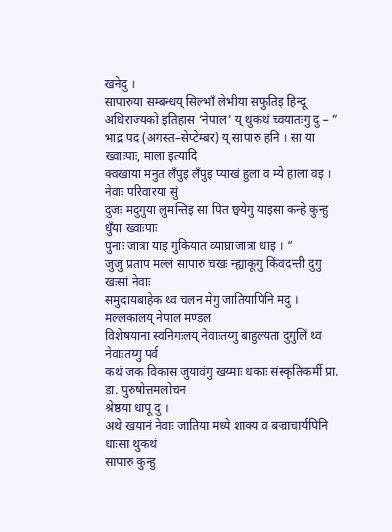खनेदु ।
सापारुया सम्बन्धय् सिल्भाँ लेभीया सफुतिइ हिन्दू अधिराज्यको इतिहास ‘नेपाल’ य् थुकथं च्वयातःगु दु – ” भाद्र पद (अगस्त–सेप्टेम्बर) य् सापारु हनि । सा या ख्वाःपाः, माला इत्यादि
क्वखाया मनुत लँपुइ लँपुइ प्याखं हुला व म्ये हाला वइ । नेवाः परिवारया सुं
दुजः मदुगुया लुमन्तिइ सा पित छ्वयेगु याइसा कन्हे कुन्हु धुँया ख्वाःपाः
पुनाः जात्रा याइ गुकियात व्याघ्राजात्रा धाइ । “
जुजु प्रताप मल्लं सापारु चखः न्ह्याकूगु किंवदन्ती दुगु खःसां नेवाः
समुदायबाहेक थ्व चलन मेगु जातियापिनि मदु । मल्लकालय् नेपाल मण्डल
विशेषयाना स्वनिगःलय् नेवाःतय्गु बाहुल्यता दुगुलिं थ्व नेवाःतय्गु पर्व
कथं जक विकास जुयावंगु खय्माः धकाः संस्कृतिकर्मी प्रा. डा. पुरुषोत्तमलोचन
श्रेष्ठया धापू दु ।
अथे खयानं नेवाः जातिया मध्ये शाक्य व बज्राचार्यपिनि धाःसा थुकथं
सापारु कुन्हु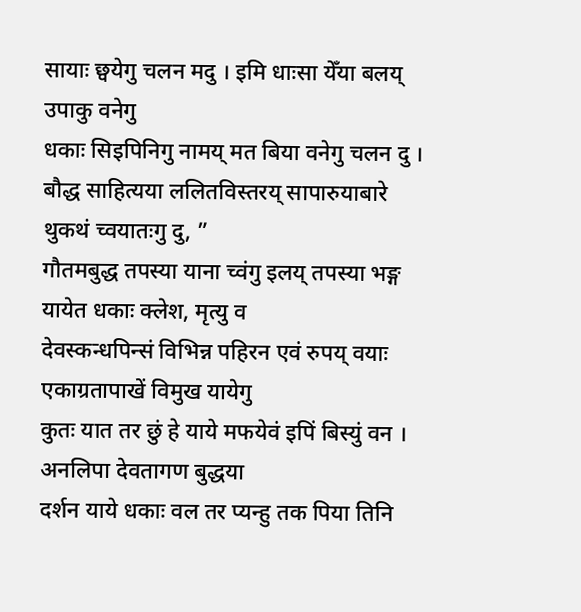सायाः छ्वयेगु चलन मदु । इमि धाःसा येँया बलय् उपाकु वनेगु
धकाः सिइपिनिगु नामय् मत बिया वनेगु चलन दु ।
बौद्ध साहित्यया ललितविस्तरय् सापारुयाबारे थुकथं च्वयातःगु दु, ”
गौतमबुद्ध तपस्या याना च्वंगु इलय् तपस्या भङ्ग यायेत धकाः क्लेश, मृत्यु व
देवस्कन्धपिन्सं विभिन्न पहिरन एवं रुपय् वयाः एकाग्रतापाखें विमुख यायेगु
कुतः यात तर छुं हे याये मफयेवं इपिं बिस्युं वन । अनलिपा देवतागण बुद्धया
दर्शन याये धकाः वल तर प्यन्हु तक पिया तिनि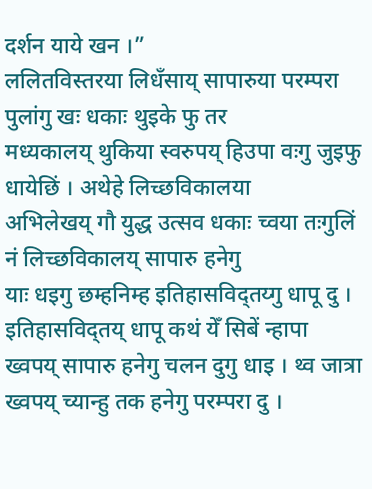दर्शन याये खन ।”
ललितविस्तरया लिधँसाय् सापारुया परम्परा पुलांगु खः धकाः थुइके फु तर
मध्यकालय् थुकिया स्वरुपय् हिउपा वःगु जुइफु धायेछिं । अथेहे लिच्छविकालया
अभिलेखय् गौ युद्ध उत्सव धकाः च्वया तःगुलिं नं लिच्छविकालय् सापारु हनेगु
याः धइगु छम्हनिम्ह इतिहासविद्तय्गु धापू दु ।
इतिहासविद्तय् धापू कथं येँ सिबें न्हापा ख्वपय् सापारु हनेगु चलन दुगु धाइ । थ्व जात्रा ख्वपय् च्यान्हु तक हनेगु परम्परा दु ।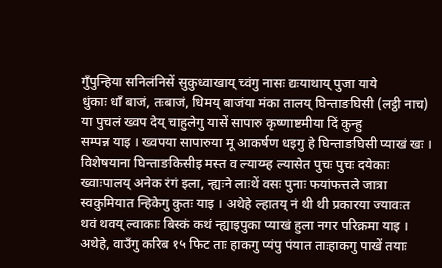गुँपुन्हिया सनिलंनिसें सुकुध्वाखाय् च्वंगु नासः द्यःयाथाय् पुजा याये
धुंकाः धाँ बाजं, तःबाजं, धिमय् बाजंया मंका तालय् घिन्ताङघिसी (लट्ठी नाच)
या पुचलं ख्वप देय् चाहुलेगु यासें सापारु कृष्णाष्टमीया दिं कुन्हु
सम्पन्न याइ । ख्वपया सापारुया मू आकर्षण धइगु हे घिन्ताङघिसी प्याखं खः ।
विशेषयाना घिन्ताङकिसीइ मस्त व ल्याय्म्ह ल्यासेत पुचः पुचः दयेकाः
ख्वाःपालय् अनेक रंगं इला, न्ह्यःने लाःथें वसः पुनाः फयांफत्तले जात्रा
स्वकुमियात न्हिकेगु कुतः याइ । अथेहे ल्हातय् नं थी थी प्रकारया ज्यावःत
थवं थवय् ल्वाकाः बिस्कं कथं न्ह्याइपुका प्याखं हुला नगर परिक्रमा याइ ।
अथेहे, वाउँगु करिब १५ फिट ताः हाकगु प्यंपु पंयात ताःहाकगु पाखें तयाः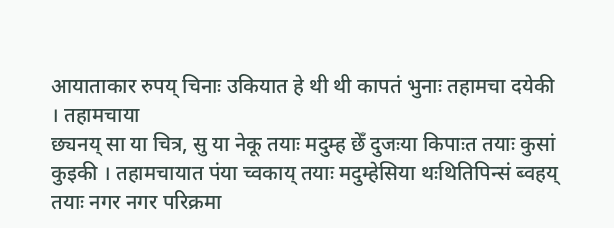आयाताकार रुपय् चिनाः उकियात हे थी थी कापतं भुनाः तहामचा दयेकी । तहामचाया
छ्यनय् सा या चित्र, सु या नेकू तयाः मदुम्ह छेँ दुजःया किपाःत तयाः कुसां
कुइकी । तहामचायात पंया च्वकाय् तयाः मदुम्हेसिया थःथितिपिन्सं ब्वहय्
तयाः नगर नगर परिक्रमा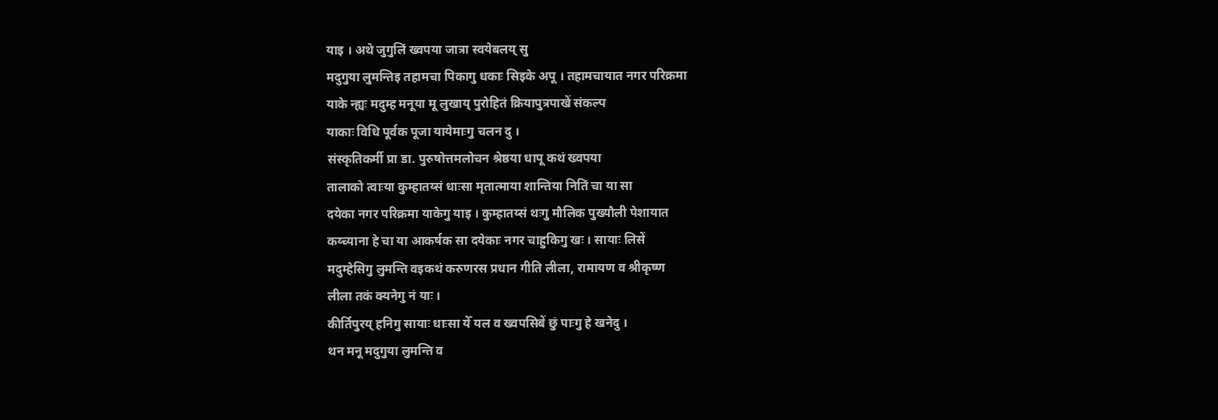याइ । अथे जुगुलिं ख्वपया जात्रा स्वयेबलय् सु
मदुगुया लुमन्तिइ तहामचा पिकागु धकाः सिइके अपू । तहामचायात नगर परिक्रमा
याके न्ह्यः मदुम्ह मनूया मू लुखाय् पुरोहितं क्रियापुत्रपाखें संकल्प
याकाः विधि पूर्वक पूजा यायेमाःगु चलन दु ।
संस्कृतिकर्मी प्रा डा. पुरुषोत्तमलोचन श्रेष्ठया धापू कथं ख्वपया
तालाको त्वाःया कुम्हातय्सं धाःसा मृतात्माया शान्तिया नितिं चा या सा
दयेका नगर परिक्रमा याकेगु याइ । कुम्हातय्सं थःगु मौलिक पुख्यौली पेशायात
कय्च्याना हे चा या आकर्षक सा दयेकाः नगर चाहुकिगु खः । सायाः लिसें
मदुम्हेसिगु लुमन्ति वइकथं करुणरस प्रधान गीति लीला, रामायण व श्रीकृष्ण
लीला तकं क्यनेगु नं याः ।
कीर्तिपुरय् हनिगु सायाः धाःसा येँ यल व ख्वपसिबें छुं पाःगु हे खनेदु ।
थन मनू मदुगुया लुमन्ति व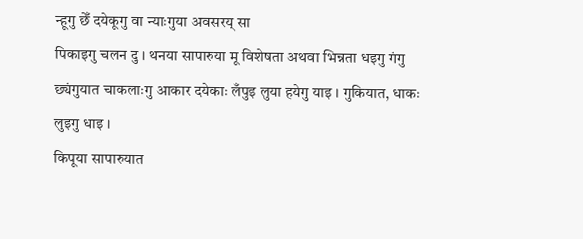न्हूगु छेँ दयेकूगु वा न्याःगुया अवसरय् सा
पिकाइगु चलन दु । थनया सापारुया मू विशेषता अथवा भिन्नता धइगु गंगु
छ्यंगुयात चाकलाःगु आकार दयेकाः लँपुइ लुया हयेगु याइ । गुकियात, धाकः
लुइगु धाइ ।
किपूया सापारुयात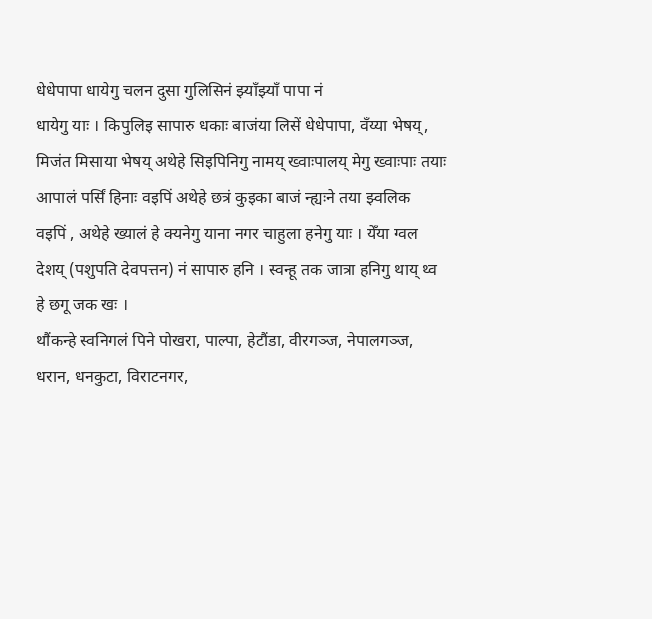धेधेपापा धायेगु चलन दुसा गुलिसिनं झ्याँझ्याँ पापा नं
धायेगु याः । किपुलिइ सापारु धकाः बाजंया लिसें धेधेपापा, वँय्या भेषय्,
मिजंत मिसाया भेषय् अथेहे सिइपिनिगु नामय् ख्वाःपालय् मेगु ख्वाःपाः तयाः
आपालं पर्सिं हिनाः वइपिं अथेहे छत्रं कुइका बाजं न्ह्यःने तया झ्वलिक
वइपिं , अथेहे ख्यालं हे क्यनेगु याना नगर चाहुला हनेगु याः । येँया ग्वल
देशय् (पशुपति देवपत्तन) नं सापारु हनि । स्वन्हू तक जात्रा हनिगु थाय् थ्व
हे छगू जक खः ।
थौंकन्हे स्वनिगलं पिने पोखरा, पाल्पा, हेटौंडा, वीरगञ्ज, नेपालगञ्ज,
धरान, धनकुटा, विराटनगर,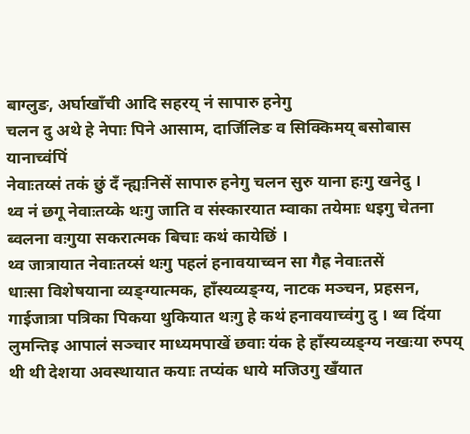बाग्लुङ, अर्घाखाँची आदि सहरय् नं सापारु हनेगु
चलन दु अथे हे नेपाः पिने आसाम, दार्जिलिङ व सिक्किमय् बसोबास यानाच्वंपिं
नेवाःतय्सं तकं छुं दँ न्ह्यःनिसें सापारु हनेगु चलन सुरु याना हःगु खनेदु ।
थ्व नं छगू नेवाःतय्के थःगु जाति व संस्कारयात म्वाका तयेमाः धइगु चेतना
ब्वलना वःगुया सकरात्मक बिचाः कथं कायेछिं ।
थ्व जात्रायात नेवाःतय्सं थःगु पहलं हनावयाच्वन सा गैह्र नेवाःतसें
धाःसा विशेषयाना व्यङ्ग्यात्मक, हाँस्यव्यङ्ग्य, नाटक मञ्चन, प्रहसन,
गाईजात्रा पत्रिका पिकया थुकियात थःगु हे कथं हनावयाच्वंगु दु । थ्व दिंया
लुमन्तिइ आपालं सञ्चार माध्यमपाखें छवाः यंक हे हाँस्यव्यङ्ग्य नखःया रुपय्
थी थी देशया अवस्थायात कयाः तप्यंक धाये मजिउगु खँयात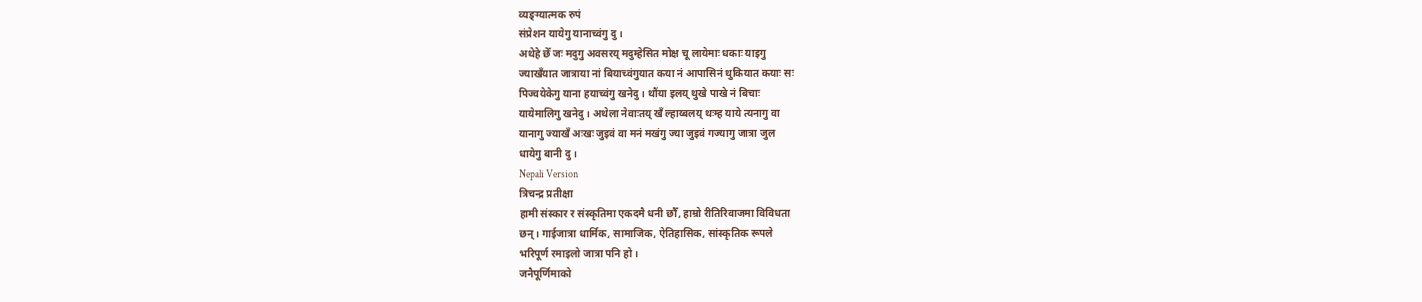व्यङ्ग्यात्मक रुपं
संप्रेशन यायेगु यानाच्वंगु दु ।
अथेहे छेँ जः मदुगु अवसरय् मदुम्हेसित मोक्ष चू लायेमाः धकाः याइगु
ज्याखँयात जात्राया नां बियाच्वंगुयात कया नं आपासिनं थुकियात कयाः सः
पिज्वयेकेगु याना हयाच्वंगु खनेदु । थौंया इलय् थुखे पाखे नं बिचाः
यायेमालिगु खनेदु । अथेला नेवाःतय् खँ ल्हाय्बलय् थःम्ह याये त्यनागु वा
यानागु ज्याखँ अःखः जुइवं वा मनं मखंगु ज्या जुइवं गज्यागु जात्रा जुल
धायेगु बानी दु ।
Nepali Version
त्रिचन्द्र प्रतीक्षा
हामी संस्कार र संस्कृतिमा एकदमै धनी छौँ, हाम्रो रीतिरिवाजमा विविधता
छन् । गाईजात्रा धार्मिक, सामाजिक, ऐतिहासिक, सांस्कृतिक रूपले
भरिपूर्ण रमाइलो जात्रा पनि हो ।
जनैपूर्णिमाको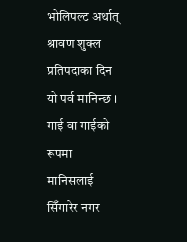भोलिपल्ट अर्थात्
श्रावण शुक्ल प्रतिपदाका दिन यो पर्व मानिन्छ । गाई वा गाईको रूपमा
मानिसलाई सिँगारेर नगर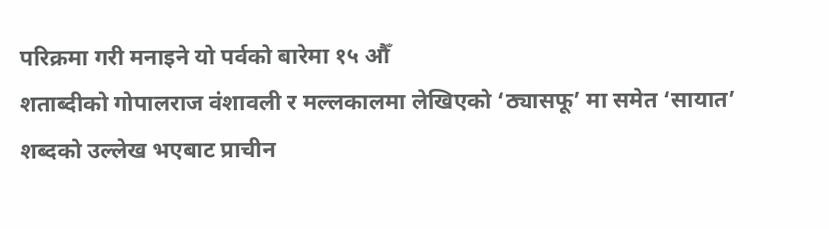परिक्रमा गरी मनाइने यो पर्वको बारेमा १५ औँ
शताब्दीको गोपालराज वंशावली र मल्लकालमा लेखिएको ‘ठ्यासफू’ मा समेत ‘सायात’
शब्दको उल्लेख भएबाट प्राचीन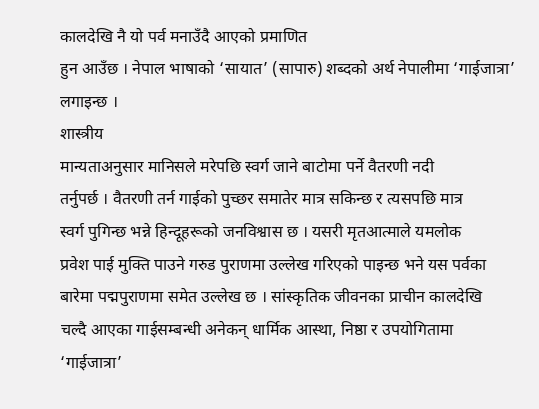कालदेखि नै यो पर्व मनाउँदै आएको प्रमाणित
हुन आउँछ । नेपाल भाषाको ‘सायात’ (सापारु) शब्दको अर्थ नेपालीमा ‘गाईजात्रा’ लगाइन्छ ।
शास्त्रीय
मान्यताअनुसार मानिसले मरेपछि स्वर्ग जाने बाटोमा पर्ने वैतरणी नदी
तर्नुपर्छ । वैतरणी तर्न गाईको पुच्छर समातेर मात्र सकिन्छ र त्यसपछि मात्र
स्वर्ग पुगिन्छ भन्ने हिन्दूहरूको जनविश्वास छ । यसरी मृतआत्माले यमलोक
प्रवेश पाई मुक्ति पाउने गरुड पुराणमा उल्लेख गरिएको पाइन्छ भने यस पर्वका
बारेमा पद्मपुराणमा समेत उल्लेख छ । सांस्कृतिक जीवनका प्राचीन कालदेखि
चल्दै आएका गाईसम्बन्धी अनेकन् धार्मिक आस्था, निष्ठा र उपयोगितामा
‘गाईजात्रा’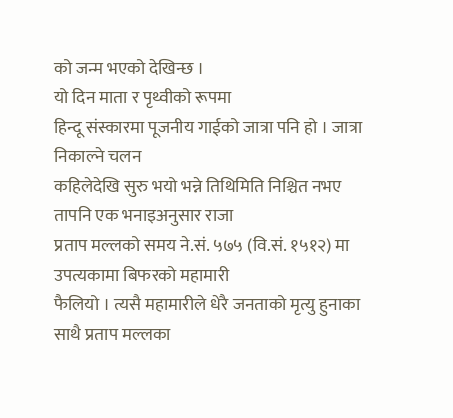को जन्म भएको देखिन्छ ।
यो दिन माता र पृथ्वीको रूपमा
हिन्दू संस्कारमा पूजनीय गाईको जात्रा पनि हो । जात्रा निकाल्ने चलन
कहिलेदेखि सुरु भयो भन्ने तिथिमिति निश्चित नभए तापनि एक भनाइअनुसार राजा
प्रताप मल्लको समय ने.सं. ५७५ (वि.सं. १५१२) मा उपत्यकामा बिफरको महामारी
फैलियो । त्यसै महामारीले धेरै जनताको मृत्यु हुनाका साथै प्रताप मल्लका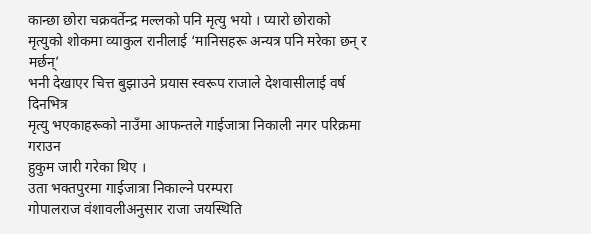कान्छा छोरा चक्रवर्तेन्द्र मल्लको पनि मृत्यु भयो । प्यारो छोराको
मृत्युको शोकमा व्याकुल रानीलाई ‘मानिसहरू अन्यत्र पनि मरेका छन् र मर्छन्’
भनी देखाएर चित्त बुझाउने प्रयास स्वरूप राजाले देशवासीलाई वर्ष दिनभित्र
मृत्यु भएकाहरूको नाउँमा आफन्तले गाईजात्रा निकाली नगर परिक्रमा गराउन
हुकुम जारी गरेका थिए ।
उता भक्तपुरमा गाईजात्रा निकाल्ने परम्परा
गोपालराज वंशावलीअनुसार राजा जयस्थिति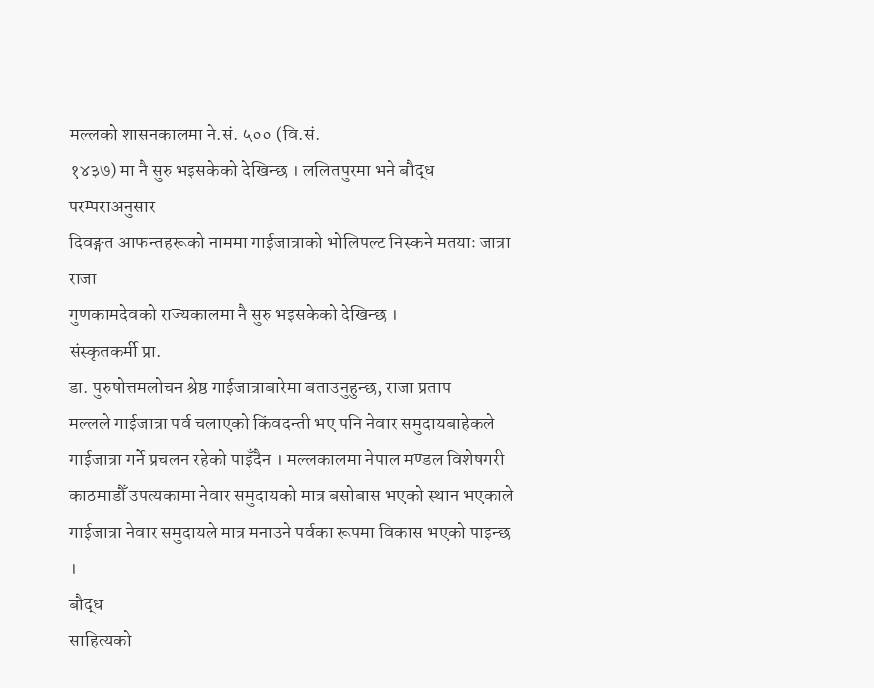मल्लको शासनकालमा ने.सं. ५०० (वि.सं.
१४३७) मा नै सुरु भइसकेको देखिन्छ । ललितपुरमा भने बौद्ध परम्पराअनुसार
दिवङ्गत आफन्तहरूको नाममा गाईजात्राको भोलिपल्ट निस्कने मतयाः जात्रा राजा
गुणकामदेवको राज्यकालमा नै सुरु भइसकेको देखिन्छ ।
संस्कृतकर्मी प्रा.
डा. पुरुषोत्तमलोचन श्रेष्ठ गाईजात्राबारेमा बताउनुहुन्छ, राजा प्रताप
मल्लले गाईजात्रा पर्व चलाएको किंवदन्ती भए पनि नेवार समुदायबाहेकले
गाईजात्रा गर्ने प्रचलन रहेको पाइँदैन । मल्लकालमा नेपाल मण्डल विशेषगरी
काठमाडौँ उपत्यकामा नेवार समुदायको मात्र बसोबास भएको स्थान भएकाले
गाईजात्रा नेवार समुदायले मात्र मनाउने पर्वका रूपमा विकास भएको पाइन्छ ।
बौद्ध
साहित्यको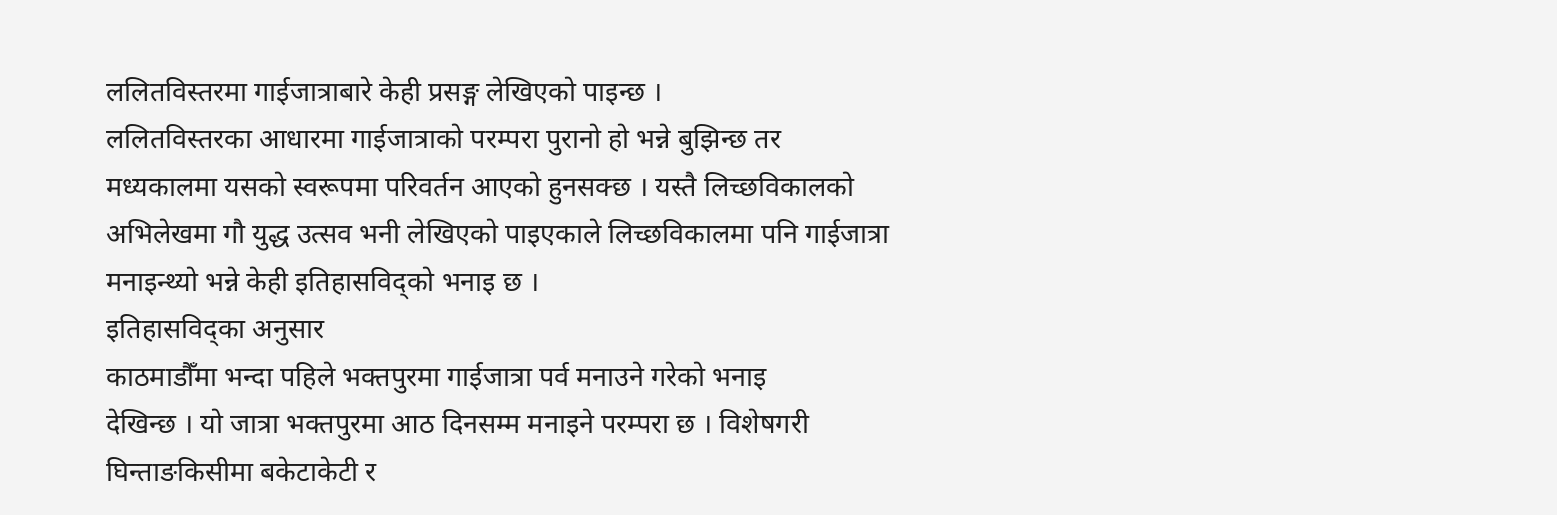ललितविस्तरमा गाईजात्राबारे केही प्रसङ्ग लेखिएको पाइन्छ ।
ललितविस्तरका आधारमा गाईजात्राको परम्परा पुरानो हो भन्ने बुझिन्छ तर
मध्यकालमा यसको स्वरूपमा परिवर्तन आएको हुनसक्छ । यस्तै लिच्छविकालको
अभिलेखमा गौ युद्ध उत्सव भनी लेखिएको पाइएकाले लिच्छविकालमा पनि गाईजात्रा
मनाइन्थ्यो भन्ने केही इतिहासविद्को भनाइ छ ।
इतिहासविद्का अनुसार
काठमाडौँमा भन्दा पहिले भक्तपुरमा गाईजात्रा पर्व मनाउने गरेको भनाइ
देखिन्छ । यो जात्रा भक्तपुरमा आठ दिनसम्म मनाइने परम्परा छ । विशेषगरी
घिन्ताङकिसीमा बकेटाकेटी र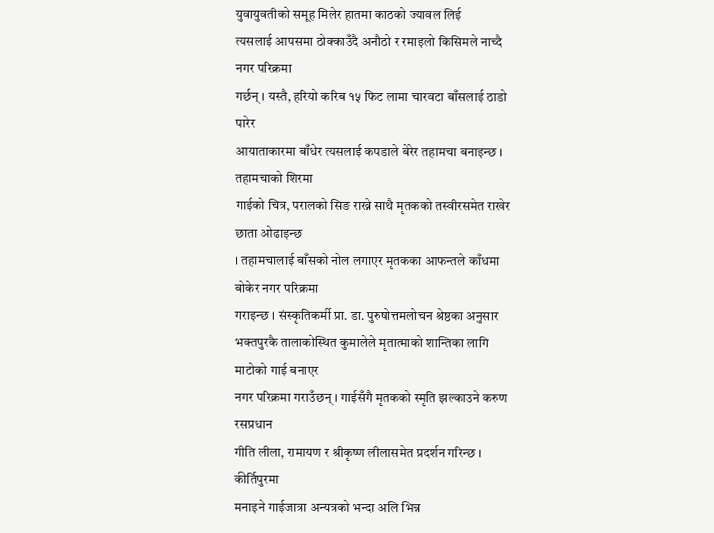युवायुवतीको समूह मिलेर हातमा काठको ज्यावल लिई
त्यसलाई आपसमा ठोक्काउँदै अनौठो र रमाइलो किसिमले नाच्दै नगर परिक्रमा
गर्छन् । यस्तै, हरियो करिब १५ फिट लामा चारवटा बाँसलाई ठाडो पारेर
आयाताकारमा बाँधेर त्यसलाई कपडाले बेरेर तहामचा बनाइन्छ । तहामचाको शिरमा
गाईको चित्र, परालको सिङ राख्ने साथै मृतकको तस्वीरसमेत राखेर छाता ओढाइन्छ
। तहामचालाई बाँसको नोल लगाएर मृतकका आफन्तले काँधमा बोकेर नगर परिक्रमा
गराइन्छ । संस्कृतिकर्मी प्रा. डा. पुरुषोत्तमलोचन श्रेष्ठका अनुसार
भक्तपुरकै तालाकोस्थित कुमालेले मृतात्माको शान्तिका लागि माटोको गाई बनाएर
नगर परिक्रमा गराउँछन् । गाईसँगै मृतकको स्मृति झल्काउने करुण रसप्रधान
गीति लीला, रामायण र श्रीकृष्ण लीलासमेत प्रदर्शन गरिन्छ ।
कीर्तिपुरमा
मनाइने गाईजात्रा अन्यत्रको भन्दा अलि भिन्न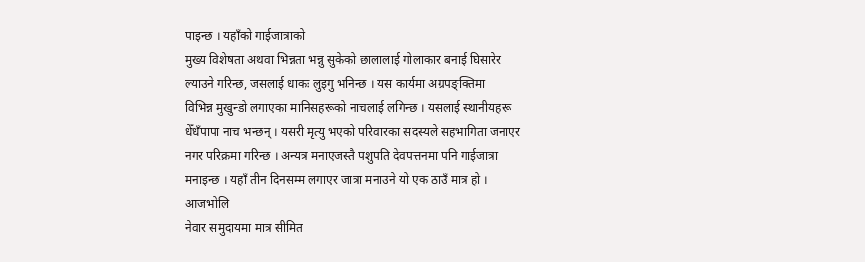पाइन्छ । यहाँको गाईजात्राको
मुख्य विशेषता अथवा भिन्नता भन्नु सुकेको छालालाई गोलाकार बनाई घिसारेर
ल्याउने गरिन्छ, जसलाई धाकः लुइगु भनिन्छ । यस कार्यमा अग्रपङ्क्तिमा
विभिन्न मुखुन्डो लगाएका मानिसहरूको नाचलाई लगिन्छ । यसलाई स्थानीयहरू
धेँधँपापा नाच भन्छन् । यसरी मृत्यु भएको परिवारका सदस्यले सहभागिता जनाएर
नगर परिक्रमा गरिन्छ । अन्यत्र मनाएजस्तै पशुपति देवपत्तनमा पनि गाईजात्रा
मनाइन्छ । यहाँ तीन दिनसम्म लगाएर जात्रा मनाउने यो एक ठाउँ मात्र हो ।
आजभोलि
नेवार समुदायमा मात्र सीमित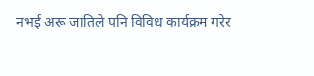नभई अरू जातिले पनि विविध कार्यक्रम गरेर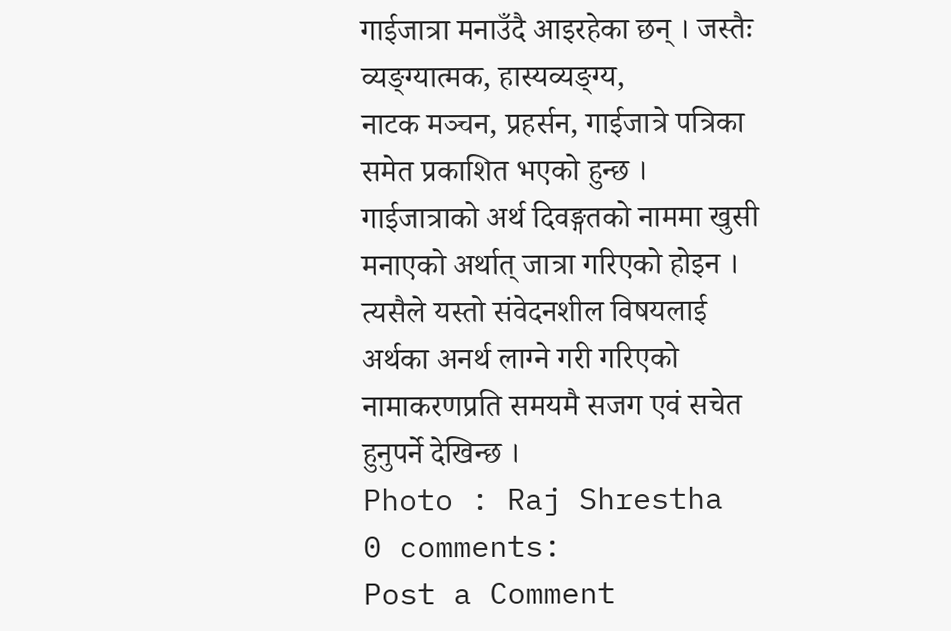गाईजात्रा मनाउँदै आइरहेका छन् । जस्तैः व्यङ्ग्यात्मक, हास्यव्यङ्ग्य,
नाटक मञ्चन, प्रहर्सन, गाईजात्रे पत्रिका समेत प्रकाशित भएको हुन्छ ।
गाईजात्राको अर्थ दिवङ्गतको नाममा खुसी मनाएको अर्थात् जात्रा गरिएको होइन ।
त्यसैले यस्तो संवेदनशील विषयलाई अर्थका अनर्थ लाग्ने गरी गरिएको
नामाकरणप्रति समयमै सजग एवं सचेत हुनुपर्ने देखिन्छ ।
Photo : Raj Shrestha
0 comments:
Post a Comment